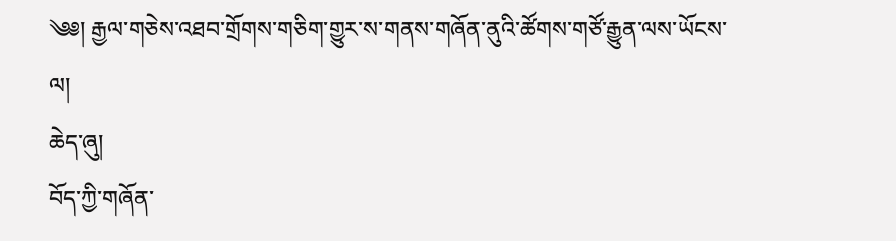༄༅། རྒྱལ་གཅེས་འཐབ་གྲོགས་གཅིག་གྱུར་ས་གནས་གཞོན་ནུའི་ཚོགས་གཙོ་རྒྱུན་ལས་ཡོངས་ལ།
ཆེད་ཞུ།
བོད་ཀྱི་གཞོན་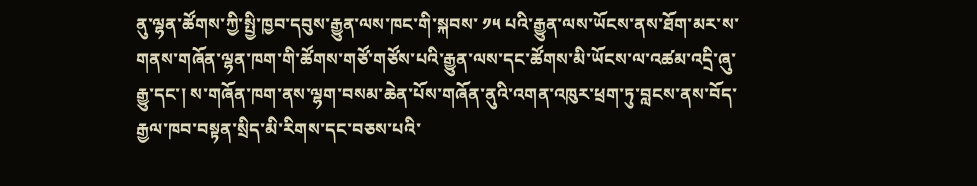ནུ་ལྷན་ཚོགས་ཀྱི་སྤྱི་ཁྱབ་དབུས་རྒྱུན་ལས་ཁང་གི་སྐབས་ ༡༥ པའི་རྒྱུན་ལས་ཡོངས་ནས་ཐོག་མར་ས་གནས་གཞོན་ལྷན་ཁག་གི་ཚོགས་གཙོ་གཙོས་པའི་རྒྱུན་ལས་དང་ཚོགས་མི་ཡོངས་ལ་འཚམ་འདྲི་ཞུ་རྒྱུ་དང་། ས་གཞོན་ཁག་ནས་ལྷག་བསམ་ཆེན་པོས་གཞོན་ནུའི་འགན་འཁུར་ཕྲག་ཏུ་བླངས་ནས་བོད་རྒྱལ་ཁབ་བསྟན་སྲིད་མི་རིགས་དང་བཅས་པའི་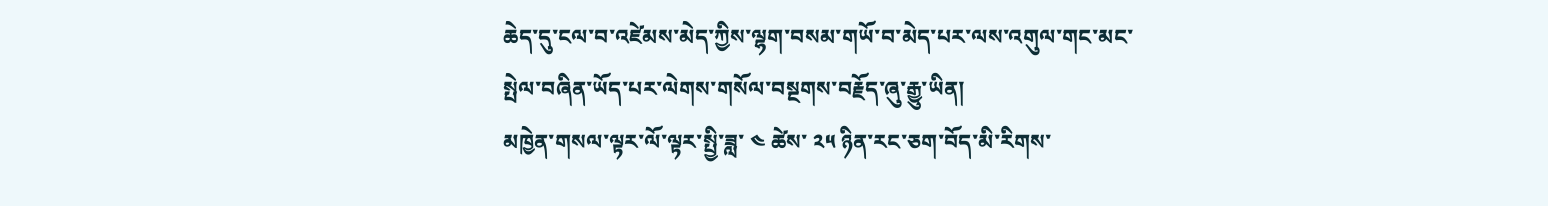ཆེད་དུ་ངལ་བ་འཛེམས་མེད་ཀྱིས་ལྷག་བསམ་གཡོ་བ་མེད་པར་ལས་འགུལ་གང་མང་སྤེལ་བཞིན་ཡོད་པར་ལེགས་གསོལ་བསྔགས་བརྗོད་ཞུ་རྒྱུ་ཡིན།
མཁྱེན་གསལ་ལྟར་ལོ་ལྟར་སྤྱི་ཟླ་ ༤ ཚེས་ ༢༥ ཉིན་རང་ཅག་བོད་མི་རིགས་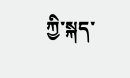ཀྱི་སྐད་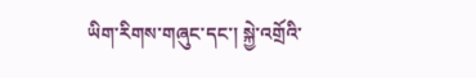ཡིག་རིགས་གཞུང་དང་། སྐྱེ་འགྲོའི་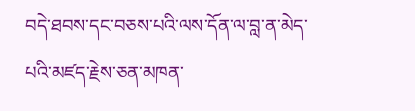བདེ་ཐབས་དང་བཅས་པའི་ལས་དོན་ལ་བླ་ན་མེད་པའི་མཛད་རྗེས་ཅན་མཁན་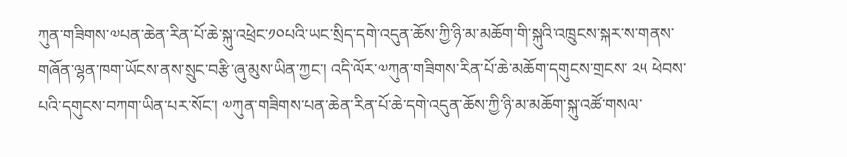ཀུན་གཟིགས་༧པན་ཆེན་རིན་པོ་ཆེ་སྐུ་འཕྲེང་༡༠པའི་ཡང་སྲིད་དགེ་འདུན་ཆོས་ཀྱི་ཉི་མ་མཆོག་གི་སྐུའི་འཁྲུངས་སྐར་ས་གནས་གཞོན་ལྷན་ཁག་ཡོངས་ནས་སྲུང་བརྩི་ཞུ་མུས་ཡིན་ཀྱང་། འདི་ལོར་༧ཀུན་གཟིགས་རིན་པོ་ཆེ་མཆོག་དགུངས་གྲངས་ ༢༥ ཕེབས་པའི་དགུངས་བཀག་ཡིན་པར་སོང་། ༧ཀུན་གཟིགས་པན་ཆེན་རིན་པོ་ཆེ་དགེ་འདུན་ཆོས་ཀྱི་ཉི་མ་མཆོག་སྐུ་འཚོ་གསལ་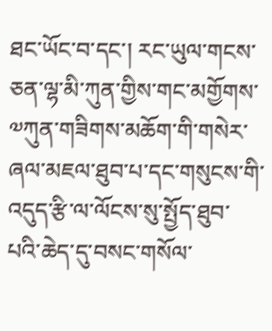ཐང་ཡོང་བ་དང་། རང་ཡུལ་གངས་ཅན་ལྷ་མི་ཀུན་གྱིས་གང་མགྱོགས་༧ཀུན་གཟིགས་མཆོག་གི་གསེར་ཞལ་མཇལ་ཐུབ་པ་དང་གསུངས་གི་འདུད་རྩི་ལ་ལོངས་སུ་སྤྱོད་ཐུབ་པའི་ཆེད་དུ་བསང་གསོལ་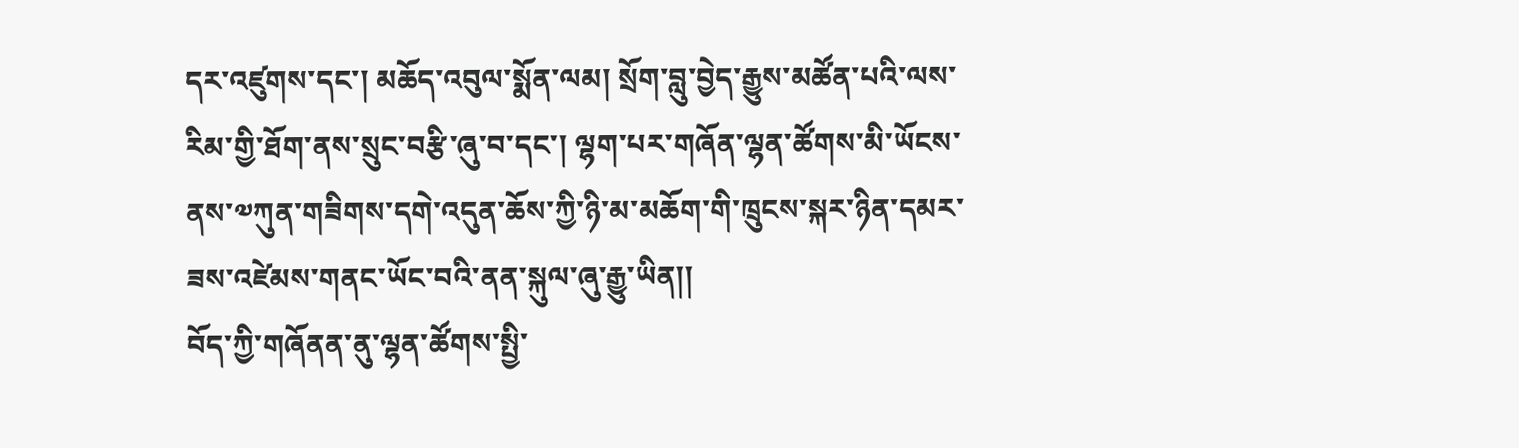དར་འཛུགས་དང་། མཆོད་འབུལ་སྨོན་ལམ། སྲོག་བླུ་བྱེད་རྒྱུས་མཚོན་པའི་ལས་རིམ་གྱི་ཐོག་ནས་སྲུང་བརྩི་ཞུ་བ་དང་། ལྷག་པར་གཞོན་ལྷན་ཚོགས་མི་ཡོངས་ནས་༧ཀུན་གཟིགས་དགེ་འདུན་ཆོས་ཀྱི་ཉི་མ་མཆོག་གི་ཁྲུངས་སྐར་ཉིན་དམར་ཟས་འཛེམས་གནང་ཡོང་བའི་ནན་སྐུལ་ཞུ་རྒྱུ་ཡིན།།
བོད་ཀྱི་གཞོནན་ནུ་ལྷན་ཚོགས་སྤྱི་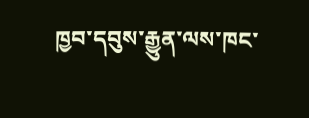ཁྱབ་དབུས་རྒྱུན་ལས་ཁང་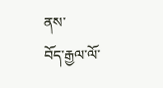ནས་
བོད་རྒྱལ་ལོ་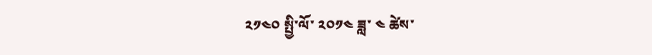༢༡༤༠ སྤྱི་ལོ་ ༢༠༡༤ ཟླ་ ༤ ཚེས་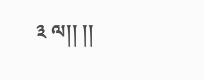༣ ལ།། །།